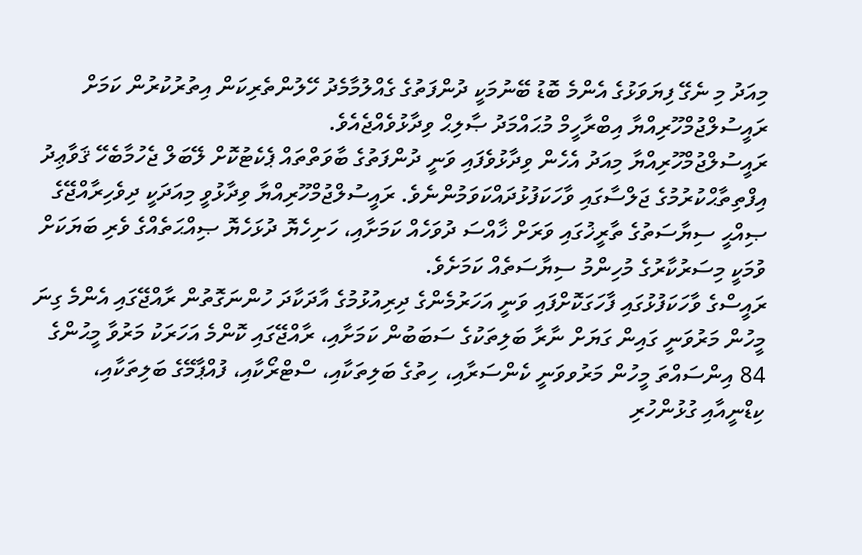މިއަދު މި ނެގޭ ފިޔަވަޅުގެ އެންމެ ބޮޑު ބޭނުމަކީ ދުންފަތުގެ ގެއްލުމާމެދު ހޭލުންތެރިކަން އިތުރުކުރުން ކަމަށް ރައީސުލްޖުމްހޫރިއްޔާ އިބްރާހީމް މުޙައްމަދު ޞާލިޙް ވިދާޅުވެއްޖެއެވެ.
ރައީސުލްޖުމްހޫރިއްޔާ މިއަދު އެހެން ވިދާޅުވެފައި ވަނީ ދުންފަތުގެ ބާވަތްތައް ޕެކެޓުކޮށް ލޭބަލް ޖެހުމާބެހޭ ޤަވާޢިދު އިފްތިތާޙްކުރުމުގެ ޖަލްސާގައި ވާހަކަފުޅުދައްކަވަމުންނެވެ. ރައީސުލްޖުމްހޫރިއްޔާ ވިދާޅުވީ މިއަދަކީ ދިވެހިރާއްޖޭގެ ޞިއްޙީ ސިޔާސަތުގެ ތާރީޚުގައި ވަރަށް ޚާއްސަ ދުވަހެއް ކަމަށާއި، ހަށިހެޔޮ ދުޅަހެޔޮ ޞިއްޙަތެއްގެ ވެރި ބަޔަކަށް ވުމަކީ މިސަރުކާރުގެ މުހިންމު ސިޔާސަތެއް ކަމަށެވެ.
ރައީސްގެ ވާހަކަފުޅުގައި ފާހަގަކޮށްފައި ވަނީ އަހަރުމެންގެ ދިރިއުޅުމުގެ އާދަކާދަ ހުންނަގޮތުން ރާއްޖޭގައި އެންމެ ގިނަ މީހުން މަރުވަނީ ގައިން ގަޔަށް ނާރާ ބަލިތަކުގެ ސަބަބުން ކަމަށާއި، ރާއްޖޭގައި ކޮންމެ އަހަރަކު މަރުވާ މީޙުންގެ 84 އިންސައްތަ މީހުން މަރުވވަނީ ކެންސަރާއި، ހިތުގެ ބަލިތަކާއި، ސްޓްރޯކާއި، ފުއްޕާމޭގެ ބަލިތަކާއި، ކިޑްނީއާއި ގުޅުންހުރި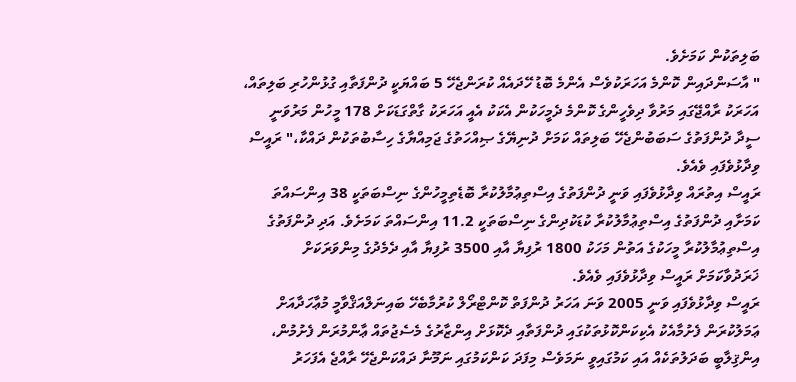ބަލިތަކުން ކަމަށެވެ.
" އާސަންދައިން ކޮންމެ އަހަރަކުވެސް އެންމެ ބޮޑު ހޭދައެއް ކުރަންޖެހޭ 5 ބައްޔަކީ ދުންފަތާއި ގުޅުންހުރި ބަލިތައް، އަހަރަކު ރާއްޖޭގައި މަރުވާ ދިވެހީންގެ ކޮންމެ ދެމީހަކުން އެކަކު އެއީ އަހަރަކު ގާތްގަޑަކަށް 178 މީހުން މަރުވަނީ ސީދާ ދުންފަތުގެ ސަބަބުންޖެހޭ ބަލިތައް ކަމަށް ދުނިޔޭގެ ޞިއްހަތުގެ ޖަމިއްޔާގެ ހިސާބުތަކުން ދައްކާ،" ރައީސް ވިދާޅުވެފައި ވެއެވެ.
ރައީސް އިތުރައް ވިދާޅުވެފައި ވަނީ ދުންފަތުގެ އިސްތިޢުމާލުކުރާ ބޮޑެތިމީހުންގެ ނިސްބަތަކީ 38 އިންސައްތަ ކަމަށާއި ދުންފަތުގެ އިސްތިޢުމާލުކުރާ ކުޑަކުދިންގެ ނިސްބަތަކީ 11.2 އިންސައްތަ ކަމަށެވެ. އަދި ދުންފަތުގެ އިސްތިޢުމާލުކުރާ މީހަކުގެ އަތުން މަހަކު 1800 ރުފިޔާ އާއި 3500 ރުފިޔާ އާއި ދެމެދުގެ މިންވަރަކަށް ޚަރަދުވާކަމަށް ރައީސް ވިދާޅުވެފައި ވެއެވެ.
ރައީސް ވިދާޅުވެފައި ވަނީ 2005 ވަނަ އަހަރު ދުންފަތް ކޮންޓްރޯލް ކުރުމާބެހޭ ބައިނަލްއަޤްވާމީ މުޢާހަދާއަށް ޢަމަލުކުރަން ފެށުމާއެކު އެކިކަންކޮޅުތަކުގައި ދުންފަތާއި ދެކޮޅަށް އިންޒާރުގެ މެސެޖުތައް ޢާންމުރަން ފެށުމުން، އިންޤިލާބީ ބަދަލުތަކެއް އައި ކަމުގައިވީ ނަމަވެސް މިފަދަ ކަންކަމުގައި ނަމޫނާ ދައްކަންޖެހޭ ރާއްޖެ އެފަހަރު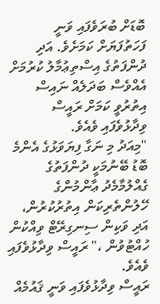ބޮޑަށް ބުރަވެފައި ވަނީ ފަހަތުފަޔަށް ކަމަށެވެ. އަދި ދުންފަތުގެ އިސްތިޢުމާލު ކުރުމަށް އެއްވެސް ބަދަލެއް ނައިސް އިތުރުވީ ކަމަށް ރައީސް ވިދާޅުވެފައި ވެއެވެ.
"މިއަދު މި ނަގާ ފިޔަވަޅުގެ އެންމެ ބޮޑު ބޭނުމަކީ ދުންފަތުގެ ގެއްލުމާމެދު ޢާންމުންގެ ހޭލުންތެރިކަން އިތުރުކުރުން، އަދި ވަކިން ސިނގިރޭޓް ވިއްކުން ހުއްޓުވުން ،" ރައީސް ވިދާޅުވެފައި ވެއެވެ.
ރައީސް ވިދާޅުވެފައި ވަނީ ޤައުމެއް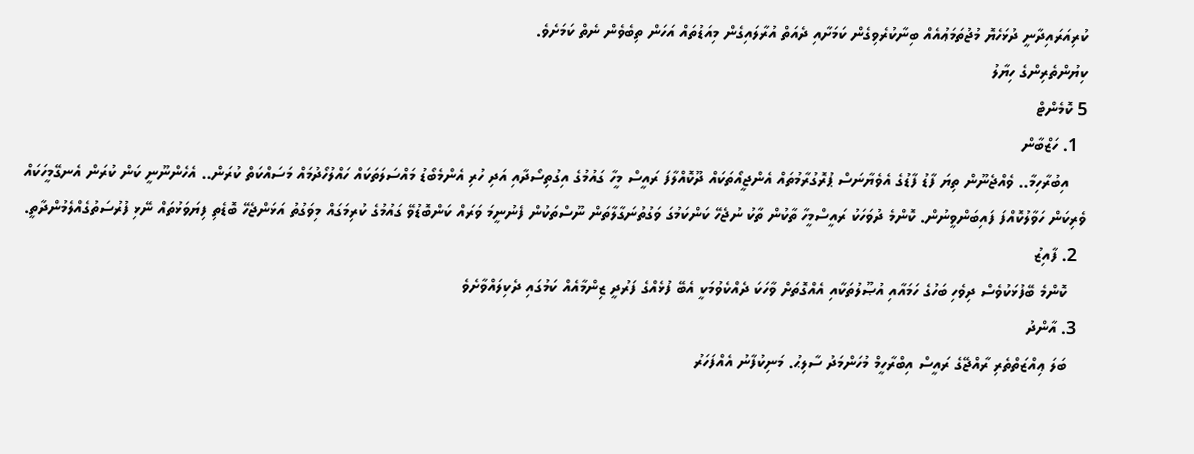ކުރިއަރައިދާނީ ދުޅަހެޔޮ މުޖުތަމަޢުއެއް ބިނާކުރެވިގެން ކަމަށާއި ދެއަތް އުރާލައިގެން މިއަޑުތައް އަހަން ތިބެވެން ނެތް ކަމަށެވެ.
ކިޔުންތެރިންގެ ހިޔާލު
5 ކޮމެންޓް
  1. ހަޒްބާން
    އިބުރާހިމާ.. ވެއްޖެނޫން ތިޔަ ފާޑު ފާޑުގެ އެވެޔާނަސް ޕުރޮގުރާމުތައް އެންޖީއޯތަކައް ދޫކޮއްލާފަ ރައީސް މީހާ ގައުމުގެ އިގުތިސޯދާއި އަދި ހުރި އެންމެބޯޑު މައްސަލަތަކައް ހައްލުހޯދުމައް މަސައްކަތް ކުރަން.. އެހެންނޫނީ ކަން ކުރަން އެނގޭމީހަކައް ވެރިކަން ހަވާލުކޮއްފަ ފައިބަންވީނުން. ކޮންމެ ދުވަހަކު ރައީސްމީހާ ތާކުން ތާކު ނުޖެހޭ ކަންކަމުގަ ވަގުތުނަގާލާތަން ނޫސްތަކުން ފެނުނީމަ ވަރައް ކަންބޮޑުވޭ ގައުމުގެ ކުރިމަގައް މިވަގުތު އަޅަންޖެހޭ ބޮޑެތި ފިޔަވަޅުތައް ނޭޅި ފުރުސަތުގެއްލެމުންދާތީ.
  2. ފާއިޒު
    ކޮންމެ ބޭފުޅަކުވެސް ދިވެހި ބަހުގެ ހަމައާއި އުޞޫލުތަކާއި އެއްގޮތަށް ވާހަކަ ދެއްކެވުމަކީ އެބޭ ފުޅެއްގެ ފަރުދީ ޒިންމާއެއް ކަމުގައި ދެކިލައްވާށެވެ
  3. އާންދު
    ބަލަ ޢިއްޒަތްތެރި ރާއްޖޭގެ ރައީސް އިބްރާހީމް މުހަންމަދު ސާލިޙު. މަނިކުފާނު އެއްފަހަރު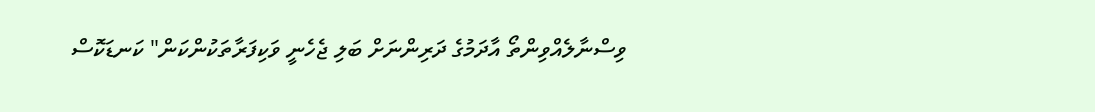ވިސްނާލެއްވިންތޯ އާދަމުގެ ދަރިންނަށް ބަލި ޖެހެނީ ވަކިފަރާތަކުންކަން" ކަނޑަކޮސް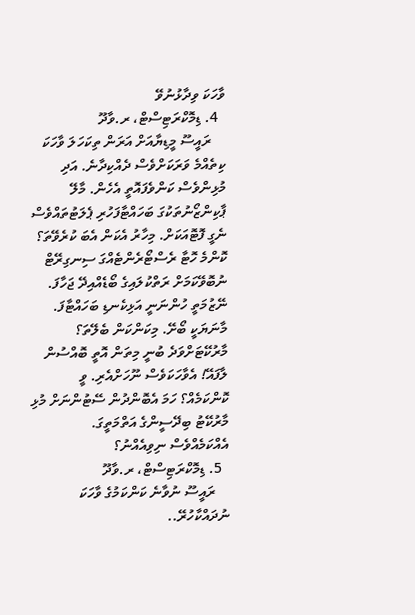ވާހަކަ ވިދާޅުނުވޭ
  4. ޑިމޮކްރަޓިސްޓް، ރ.ވާދޫ
    ރައީސޫ މީޑިޔާއަށް އަރަން ތިކަހަލަ ވާހަކަ ކިތެއްމެ ވަރަކަށްވެސް ދެއްކިދާނެ. އަދި މުޅިންވެސް ކަންވެފައޮތީ އެހެން. މާލޭ ޕާކިންޒޯނުތަކުގަ ބަހައްޓާފަހުރި ޕެލަޓުތައްވެސް ނެގީ ފޮޓޮއަކަށް. މިހާރު އެކަން އެބަ ކުރެވޭތަ؟ ކޮންމެ ހޮޓާ ރެސްޓޯރެންޓެއްގަ ސިނގިރޭޓް ނުބޮވޭކަމަށް ރަތްކުލައިގެ ބޯޑެއްއިދޭ ޖަހާފަ. ނޭޒުމަތީ ހުންނަނީ އަޅިކެނޑި ބަހައްޓާފަ. މާނަޔަކީ ބޯށޭ. މިކަންކަން ބެލޭތަ؟ މާރުކޭޓަށްވަދެ ބުނީ މިތަން އޮތީ ބޮއްސުން ލާފައޭ! އެވާހަކަވެސް ނޫހަށްއެރި. ވީ ކޮންކަމެއް؟ ހަމަ އެބޮންދުން ސޭޓުންނަށް މުޅި މާރުކޭޓު ބިދޭސީންގެ އަތްމަތީގަ. އެއްކަމެއްވެސް ނިވިއެއްނު؟
  5. ޑިމޮކްރަޓިސްޓް، ރ.ވާދޫ
    ރައީސޫ ނުވާނެ ކަންކަމުގެ ވާހަކަ ނުދައްކާހުރޭ..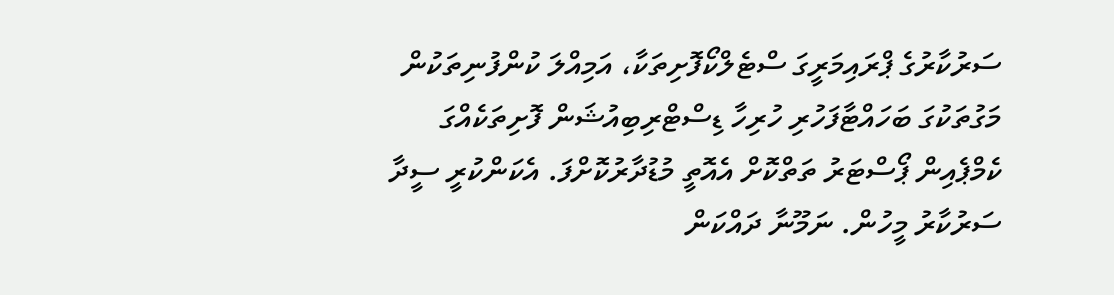ސަރުކާރުގެ ޕްރައިމަރީގަ ސްޓެލްކޯފޮށިތަކާ، އަމިއްލަ ކުންފުނިތަކުން މަގުތަކުގަ ބަހައްޓާފަހުރި ހުރިހާ ޑިސްޓްރިބިއުޝަން ފޮށިތަކެއްގަ ކެމްޕެއިން ޕޯސްޓަރު ތަތްކޮށް އެއޮތީ މުޑުދާރުކޮށްފަ. އެކަންކުރީ ސީދާ ސަރުކާރު މީހުން. ނަމޫނާ ދައްކަން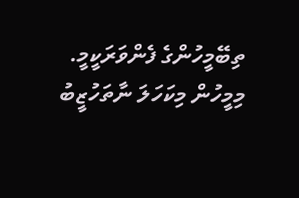ތިބޭމީހުންގެ ފެންވަރަކީމީ. މިމީހުން މިކަހަލަ ނާތަހުޒީބު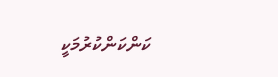ކަންކަންކުރުމަކީ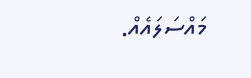މައްސަލައެއް.